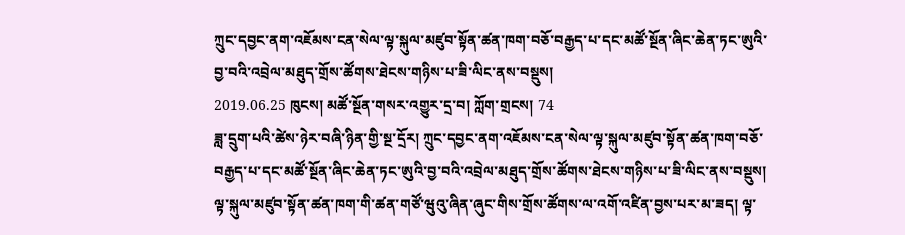ཀྲུང་དབྱང་ནག་འཇོམས་ངན་སེལ་ལྟ་སྐུལ་མཛུབ་སྟོན་ཚན་ཁག་བཅོ་བརྒྱད་པ་དང་མཚོ་སྔོན་ཞིང་ཆེན་ཏང་ཨུའི་བྱ་བའི་འབྲེལ་མཐུད་གྲོས་ཚོགས་ཐེངས་གཉིས་པ་ཟི་ལིང་ནས་བསྡུས།
2019.06.25 ཁུངས། མཚོ་སྔོན་གསར་འགྱུར་དྲ་བ། ཀློག་གྲངས། 74
ཟླ་དྲུག་པའི་ཚེས་ཉེར་བཞི་ཉིན་གྱི་སྔ་དྲོར། ཀྲུང་དབྱང་ནག་འཇོམས་ངན་སེལ་ལྟ་སྐུལ་མཛུབ་སྟོན་ཚན་ཁག་བཅོ་བརྒྱད་པ་དང་མཚོ་སྔོན་ཞིང་ཆེན་ཏང་ཨུའི་བྱ་བའི་འབྲེལ་མཐུད་གྲོས་ཚོགས་ཐེངས་གཉིས་པ་ཟི་ལིང་ནས་བསྡུས། ལྟ་སྐུལ་མཛུབ་སྟོན་ཚན་ཁག་གི་ཚན་གཙོ་ཝུའུ་ཞིན་ཞུང་གིས་གྲོས་ཚོགས་ལ་འགོ་འཛིན་བྱས་པར་མ་ཟད། ལྟ་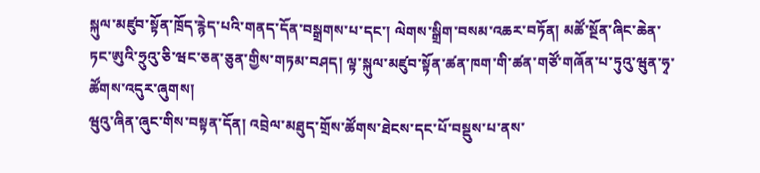སྐུལ་མཛུབ་སྟོན་ཁྲོད་རྙེད་པའི་གནད་དོན་བསྒྲགས་པ་དང་། ལེགས་སྒྲིག་བསམ་འཆར་བཏོན། མཚོ་སྔོན་ཞིང་ཆེན་ཏང་ཨུའི་ཧྲུའུ་ཅི་ཝང་ཅན་ཅུན་གྱིས་གཏམ་བཤད། ལྟ་སྐུལ་མཛུབ་སྟོན་ཚན་ཁག་གི་ཚན་གཙོ་གཞོན་པ་ཏུའུ་ཝུན་ཧྭ་ཚོགས་འདུར་ཞུགས།
ཝུའུ་ཞིན་ཞུང་གིས་བསྟན་དོན། འབྲེལ་མཐུད་གྲོས་ཚོགས་ཐེངས་དང་པོ་བསྡུས་པ་ནས་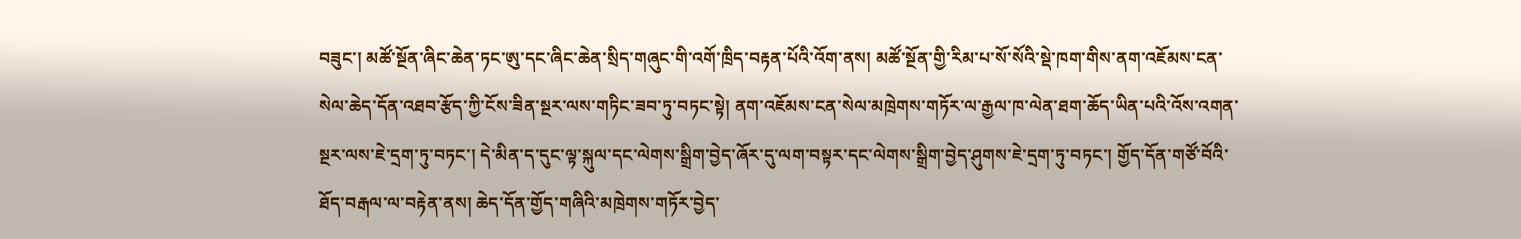བཟུང་། མཚོ་སྔོན་ཞིང་ཆེན་ཏང་ཨུ་དང་ཞིང་ཆེན་སྲིད་གཞུང་གི་འགོ་ཁྲིད་བརྟན་པོའི་འོག་ནས། མཚོ་སྔོན་གྱི་རིམ་པ་སོ་སོའི་སྡེ་ཁག་གིས་ནག་འཇོམས་ངན་སེལ་ཆེད་དོན་འཐབ་རྩོད་ཀྱི་ངོས་ཟིན་སྔར་ལས་གཏིང་ཟབ་ཏུ་བཏང་སྟེ། ནག་འཇོམས་ངན་སེལ་མཁྲེགས་གཏོར་ལ་རྒྱལ་ཁ་ལེན་ཐག་ཆོད་ཡིན་པའི་འོས་འགན་སྔར་ལས་ཇེ་དྲག་ཏུ་བཏང་། དེ་མིན་ད་དུང་ལྟ་སྐུལ་དང་ལེགས་སྒྲིག་བྱེད་ཞོར་དུ་ལག་བསྟར་དང་ལེགས་སྒྲིག་བྱེད་ཤུགས་ཇེ་དྲག་ཏུ་བཏང་། གྱོད་དོན་གཙོ་བོའི་ཐོད་བརྒལ་ལ་བརྟེན་ནས། ཆེད་དོན་གྱོད་གཞིའི་མཁྲེགས་གཏོར་བྱེད་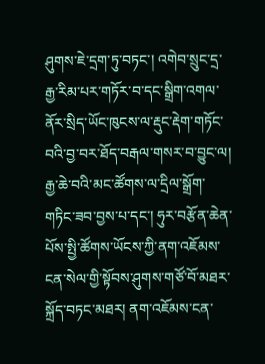ཤུགས་ཇེ་དྲག་ཏུ་བཏང་། འགེབ་སྲུང་དྲ་རྒྱ་རིམ་པར་གཏོར་བ་དང་སྒྲིག་འགལ་ནོར་སྲིད་ཡོང་ཁུངས་ལ་རྡུང་རྡེག་གཏོང་བའི་བྱ་བར་ཐོད་བརྒལ་གསར་བ་བྱུང་ལ། རྒྱ་ཆེ་བའི་མང་ཚོགས་ལ་དྲིལ་སྒྲོག་གཏིང་ཟབ་བྱས་པ་དང་། ཧུར་བརྩོན་ཆེན་པོས་སྤྱི་ཚོགས་ཡོངས་ཀྱི་ནག་འཇོམས་ངན་སེལ་གྱི་སྟོབས་ཤུགས་གཙོ་བོ་མཐར་སྐྲོད་བཏང་མཐར། ནག་འཇོམས་ངན་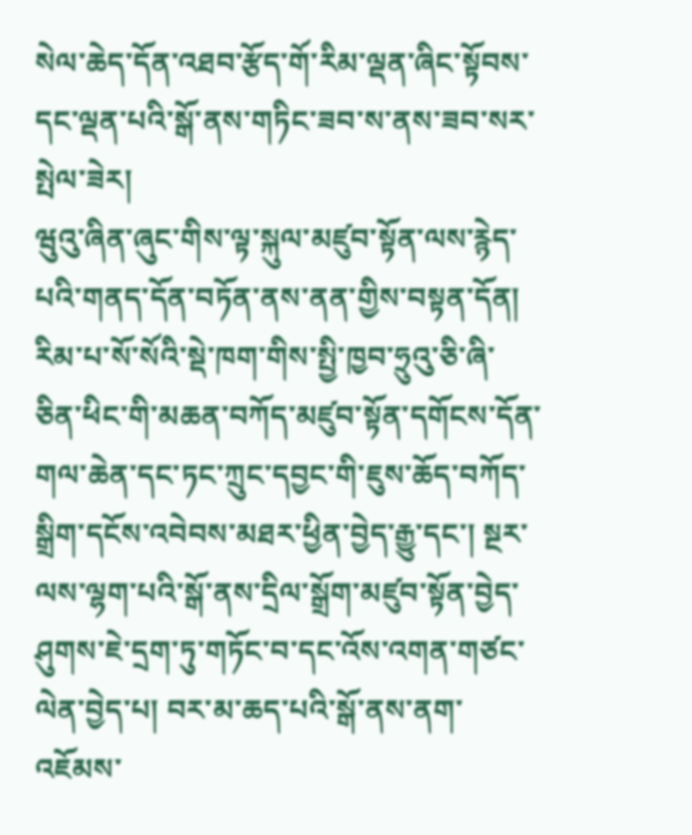སེལ་ཆེད་དོན་འཐབ་རྩོད་གོ་རིམ་ལྡན་ཞིང་སྟོབས་དང་ལྡན་པའི་སྒོ་ནས་གཏིང་ཟབ་ས་ནས་ཟབ་སར་སྤེལ་ཟེར།
ཝུའུ་ཞིན་ཞུང་གིས་ལྟ་སྐུལ་མཛུབ་སྟོན་ལས་རྙེད་པའི་གནད་དོན་བཏོན་ནས་ནན་གྱིས་བསྟན་དོན། རིམ་པ་སོ་སོའི་སྡེ་ཁག་གིས་སྤྱི་ཁྱབ་ཧྲུའུ་ཅི་ཞི་ཅིན་ཕིང་གི་མཆན་བཀོད་མཛུབ་སྟོན་དགོངས་དོན་གལ་ཆེན་དང་ཏང་ཀྲུང་དབྱང་གི་ཇུས་ཆོད་བཀོད་སྒྲིག་དངོས་འབེབས་མཐར་ཕྱིན་བྱེད་རྒྱུ་དང་། སྔར་ལས་ལྷག་པའི་སྒོ་ནས་དྲིལ་སྒྲོག་མཛུབ་སྟོན་བྱེད་ཤུགས་ཇེ་དྲག་ཏུ་གཏོང་བ་དང་འོས་འགན་གཙང་ལེན་བྱེད་པ། བར་མ་ཆད་པའི་སྒོ་ནས་ནག་འཇོམས་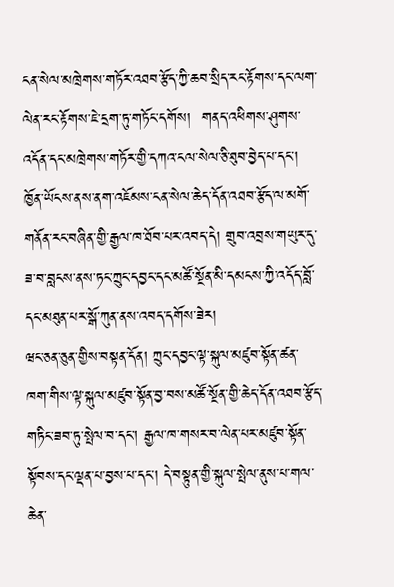ངན་སེལ་མཁྲེགས་གཏོར་འཐབ་རྩོད་ཀྱི་ཆབ་སྲིད་རང་རྟོགས་དང་ལག་ལེན་རང་རྟོགས་ཇེ་དྲག་ཏུ་གཏོང་དགོས།  གནད་འཕིགས་ཤུགས་འདོན་དང་མཁྲེགས་གཏོར་གྱི་དཀའ་ངལ་སེལ་ཅི་ཐུབ་བྱེད་པ་དང་། ཁྱོན་ཡོངས་ནས་ནག་འཇོམས་ངན་སེལ་ཆེད་དོན་འཐབ་རྩོད་ལ་མགོ་གནོན་རང་བཞིན་གྱི་རྒྱལ་ཁ་ཐོབ་པར་འབད་དེ། གྲུབ་འབྲས་གཡུར་དུ་ཟ་བ་བླངས་ནས་ཏང་ཀྲུང་དབྱང་དང་མཚོ་སྔོན་མི་དམངས་ཀྱི་འདོད་བློ་དང་མཐུན་པར་སྒོ་ཀུན་ནས་འབད་དགོས་ཟེར།
ཝང་ཅན་ཅུན་གྱིས་བསྟན་དོན། ཀྲུང་དབྱང་ལྟ་སྐུལ་མཛུབ་སྟོན་ཚན་ཁག་གིས་ལྟ་སྐུལ་མཛུབ་སྟོན་བྱ་བས་མཚོ་སྔོན་གྱི་ཆེད་དོན་འཐབ་རྩོད་གཏིང་ཟབ་ཏུ་སྤེལ་བ་དང་། རྒྱལ་ཁ་གསར་བ་ལེན་པར་མཛུབ་སྟོན་སྟོབས་དང་ལྡན་པ་བྱས་པ་དང་། དེ་བསྟུན་གྱི་སྐུལ་སྤེལ་ནུས་པ་གལ་ཆེན་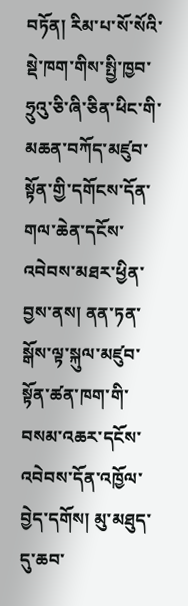བཏོན། རིམ་པ་སོ་སོའི་སྡེ་ཁག་གིས་སྤྱི་ཁྱབ་ཧྲུའུ་ཅི་ཞི་ཅིན་ཕིང་གི་མཆན་བཀོད་མཛུབ་སྟོན་གྱི་དགོངས་དོན་གལ་ཆེན་དངོས་འབེབས་མཐར་ཕྱིན་བྱས་ནས། ནན་ཏན་སྒོས་ལྟ་སྐུལ་མཛུབ་སྟོན་ཚན་ཁག་གི་བསམ་འཆར་དངོས་འབེབས་དོན་འཁྱོལ་བྱེད་དགོས། མུ་མཐུད་དུ་ཆབ་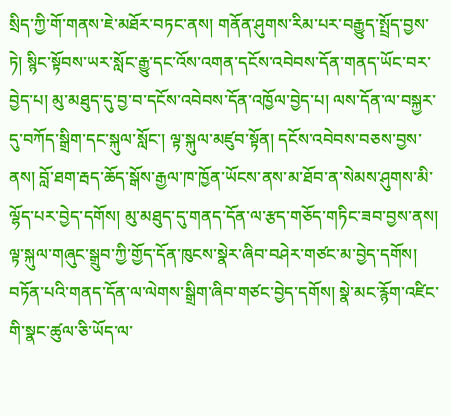སྲིད་ཀྱི་གོ་གནས་ཇེ་མཐོར་བཏང་ནས། གནོན་ཤུགས་རིམ་པར་བརྒྱུད་སྤྲོད་བྱས་ཏེ། སྙིང་སྟོབས་ཡར་སློང་རྒྱུ་དང་འོས་འགན་དངོས་འབེབས་དོན་གནད་ཡོང་བར་བྱེད་པ། མུ་མཐུད་དུ་བྱ་བ་དངོས་འབེབས་དོན་འཁྱོལ་བྱེད་པ། ལས་དོན་ལ་བསྐྱར་དུ་བཀོད་སྒྲིག་དང་སྐུལ་སློང་། ལྟ་སྐུལ་མཛུབ་སྟོན། དངོས་འབེབས་བཅས་བྱས་ནས། བློ་ཐག་རྦད་ཆོད་སྒོས་རྒྱལ་ཁ་ཁྱོན་ཡོངས་ནས་མ་ཐོབ་ན་སེམས་ཤུགས་མི་ལྷོད་པར་བྱེད་དགོས། མུ་མཐུད་དུ་གནད་དོན་ལ་རྩད་གཅོད་གཏིང་ཟབ་བྱས་ནས། ལྟ་སྐུལ་གཞུང་སྒྲུབ་ཀྱི་གྱོད་དོན་ཁུངས་སྣེར་ཞིབ་བཤེར་གཙང་མ་བྱེད་དགོས། བཏོན་པའི་གནད་དོན་ལ་ལེགས་སྒྲིག་ཞིབ་གཙང་བྱེད་དགོས། སྣེ་མང་རྙོག་འཛིང་གི་སྣང་ཚུལ་ཅི་ཡོད་ལ་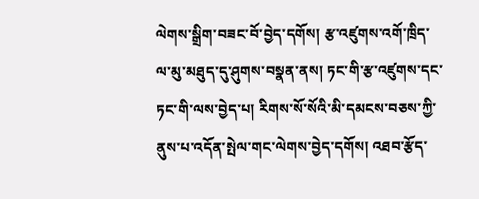ལེགས་སྒྲིག་བཟང་བོ་བྱེད་དགོས། རྩ་འཛུགས་འགོ་ཁྲིད་ལ་མུ་མཐུད་དུ་ཤུགས་བསྣན་ནས། ཏང་གི་རྩ་འཛུགས་དང་ཏང་གི་ལས་བྱེད་པ། རིགས་སོ་སོའི་མི་དམངས་བཅས་ཀྱི་ནུས་པ་འདོན་སྤེལ་གང་ལེགས་བྱེད་དགོས། འཐབ་རྩོད་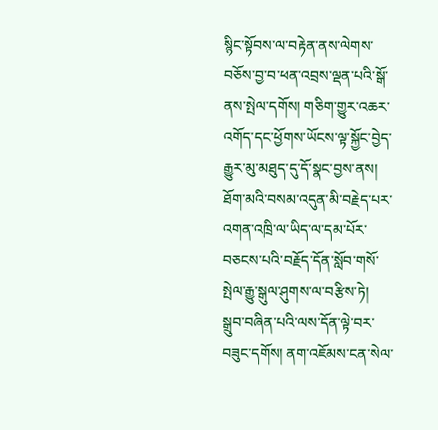སྙིང་སྟོབས་ལ་བརྟེན་ནས་ལེགས་བཅོས་བྱ་བ་ཕན་འབྲས་ལྡན་པའི་སྒོ་ནས་སྤེལ་དགོས། གཅིག་གྱུར་འཆར་འགོད་དང་ཕྱོགས་ཡོངས་ལྟ་སྐྱོང་བྱེད་རྒྱུར་མུ་མཐུད་དུ་དོ་སྣང་བྱས་ནས། ཐོག་མའི་བསམ་འདུན་མི་བརྗེད་པར་འགན་འཁྲི་ལ་ཡིད་ལ་དམ་པོར་བཅངས་པའི་བརྗོད་དོན་སློབ་གསོ་སྤེལ་རྒྱུ་སྒུལ་ཤུགས་ལ་བརྩིས་ཏེ། སྒྲུབ་བཞིན་པའི་ལས་དོན་ལྟེ་བར་བཟུང་དགོས། ནག་འཇོམས་ངན་སེལ་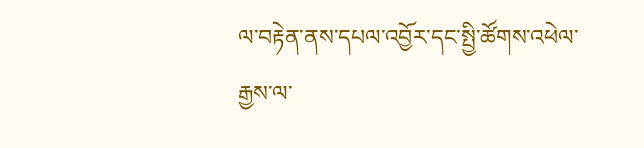ལ་བརྟེན་ནས་དཔལ་འབྱོར་དང་སྤྱི་ཚོགས་འཕེལ་རྒྱས་ལ་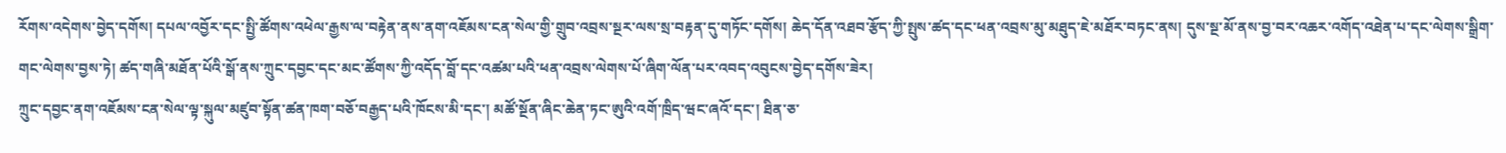རོགས་འདེགས་བྱེད་དགོས། དཔལ་འབྱོར་དང་སྤྱི་ཚོགས་འཕེལ་རྒྱས་ལ་བརྟེན་ནས་ནག་འཇོམས་ངན་སེལ་གྱི་གྲུབ་འབྲས་སྔར་ལས་སྲ་བརྟན་དུ་གཏོང་དགོས། ཆེད་དོན་འཐབ་རྩོད་ཀྱི་སྤུས་ཚད་དང་ཕན་འབྲས་མུ་མཐུད་ཇེ་མཐོར་བཏང་ནས། དུས་སྔ་མོ་ནས་བྱ་བར་འཆར་འགོད་འཐེན་པ་དང་ལེགས་སྒྲིག་གང་ལེགས་བྱས་ཏེ། ཚད་གཞི་མཐོན་པོའི་སྒོ་ནས་ཀྲུང་དབྱང་དང་མང་ཚོགས་ཀྱི་འདོད་བློ་དང་འཚམ་པའི་ཕན་འབྲས་ལེགས་པོ་ཞིག་ལོན་པར་འབད་འབུངས་བྱེད་དགོས་ཟེར།
ཀྲུང་དབྱང་ནག་འཇོམས་ངན་སེལ་ལྟ་སྐུལ་མཛུབ་སྟོན་ཚན་ཁག་བཅོ་བརྒྱད་པའི་ཁོངས་མི་དང་། མཚོ་སྔོན་ཞིང་ཆེན་ཏང་ཨུའི་འགོ་ཁྲིད་ཝང་ཞའོ་དང་། ཐིན་ཅ་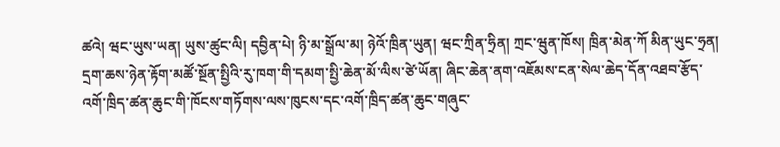ཚའེ། ཝང་ཡུས་ཡན། ཡུས་ཚུང་ལི། དབྱིན་པེ། ཉི་མ་སྒྲོལ་མ། ཉེའོ་ཁྲིན་ཡུན། ཝང་ཀྲིན་ཧྲིན། ཀྲང་ཝུན་ཁོས། ཁྲིན་མེན་ཀོ མིན་ཡུང་ཧྲན། དྲག་ཆས་ཉེན་རྟོག་མཚོ་སྔོན་སྤྱིའི་རུ་ཁག་གི་དམག་སྤྱི་ཆེན་མོ་ལིས་ཙེ་ཡོན། ཞིང་ཆེན་ནག་འཇོམས་ངན་སེལ་ཆེད་དོན་འཐབ་རྩོད་འགོ་ཁྲིད་ཚན་ཆུང་གི་ཁོངས་གཏོགས་ལས་ཁུངས་དང་འགོ་ཁྲིད་ཚན་ཆུང་གཞུང་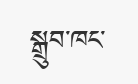སྒྲུབ་ཁང་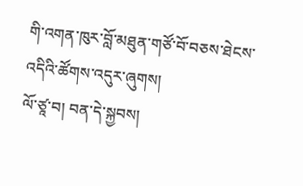གི་འགན་ཁུར་བློ་མཐུན་གཙོ་བོ་བཅས་ཐེངས་འདིའི་ཚོགས་འདུར་ཞུགས།
ལོ་ཙཱ་བ། བན་དེ་སྐྱབས།